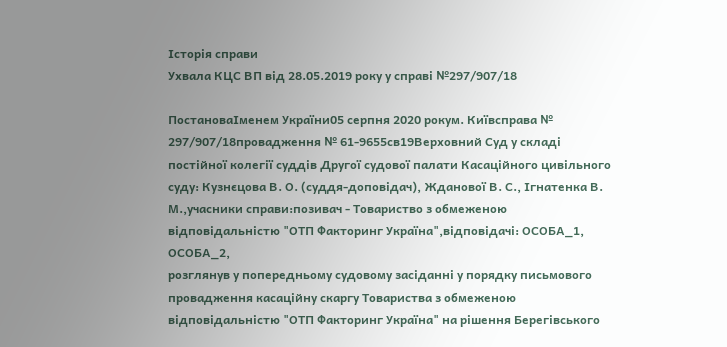Історія справи
Ухвала КЦС ВП від 28.05.2019 року у справі №297/907/18

ПостановаІменем України05 серпня 2020 рокум. Київсправа № 297/907/18провадження № 61-9655св19Верховний Суд у складі постійної колегії суддів Другої судової палати Касаційного цивільного суду: Кузнєцова В. О. (суддя-доповідач), Жданової В. С., Ігнатенка В. М.,учасники справи:позивач - Товариство з обмеженою відповідальністю "ОТП Факторинг Україна",відповідачі: ОСОБА_1, ОСОБА_2,
розглянув у попередньому судовому засіданні у порядку письмового провадження касаційну скаргу Товариства з обмеженою відповідальністю "ОТП Факторинг Україна" на рішення Берегівського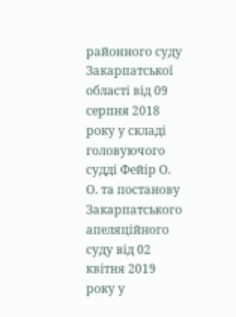районного суду Закарпатської області від 09 серпня 2018 року у складі головуючого судді Фейір О. О. та постанову Закарпатського апеляційного суду від 02 квітня 2019 року у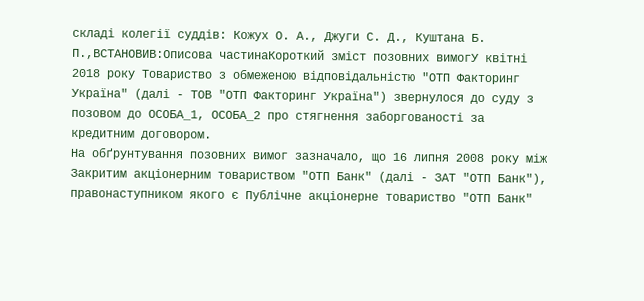складі колегії суддів: Кожух О. А., Джуги С. Д., Куштана Б. П.,ВСТАНОВИВ:Описова частинаКороткий зміст позовних вимогУ квітні 2018 року Товариство з обмеженою відповідальністю "ОТП Факторинг Україна" (далі - ТОВ "ОТП Факторинг Україна") звернулося до суду з позовом до ОСОБА_1, ОСОБА_2 про стягнення заборгованості за кредитним договором.
На обґрунтування позовних вимог зазначало, що 16 липня 2008 року між Закритим акціонерним товариством "ОТП Банк" (далі - ЗАТ "ОТП Банк"), правонаступником якого є Публічне акціонерне товариство "ОТП Банк"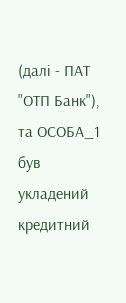(далі - ПАТ "ОТП Банк"), та ОСОБА_1 був укладений кредитний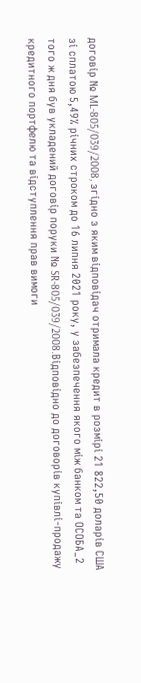договір № ML-805/039/2008, згідно з яким відповідач отримала кредит в розмірі 21 822,50 доларів США зі сплатою 5,49% річних строком до 16 липня 2021 року, у забезпечення якого між банком та ОСОБА_2 того ж дня був укладений договір поруки № SR-805/039/2008.Відповідно до договорів купівлі-продажу кредитного портфелю та відступлення прав вимоги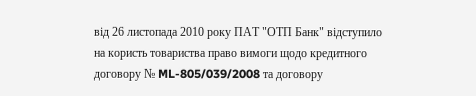від 26 листопада 2010 року ПАТ "ОТП Банк" відступило на користь товариства право вимоги щодо кредитного договору № ML-805/039/2008 та договору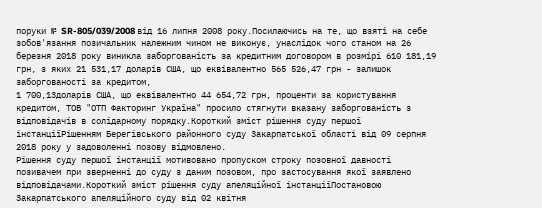поруки № SR-805/039/2008 від 16 липня 2008 року.Посилаючись на те, що взяті на себе зобов'язання позичальник належним чином не виконує, унаслідок чого станом на 26 березня 2018 року виникла заборгованість за кредитним договором в розмірі 610 181,19 грн, з яких 21 531,17 доларів США, що еквівалентно 565 526,47 грн - залишок заборгованості за кредитом,
1 700,13доларів США, що еквівалентно 44 654,72 грн, проценти за користування кредитом, ТОВ "ОТП Факторинг Україна" просило стягнути вказану заборгованість з відповідачів в солідарному порядку.Короткий зміст рішення суду першої інстанціїРішенням Берегівського районного суду Закарпатської області від 09 серпня 2018 року у задоволенні позову відмовлено.
Рішення суду першої інстанції мотивовано пропуском строку позовної давності позивачем при зверненні до суду з даним позовом, про застосування якої заявлено відповідачами.Короткий зміст рішення суду апеляційної інстанціїПостановою Закарпатського апеляційного суду від 02 квітня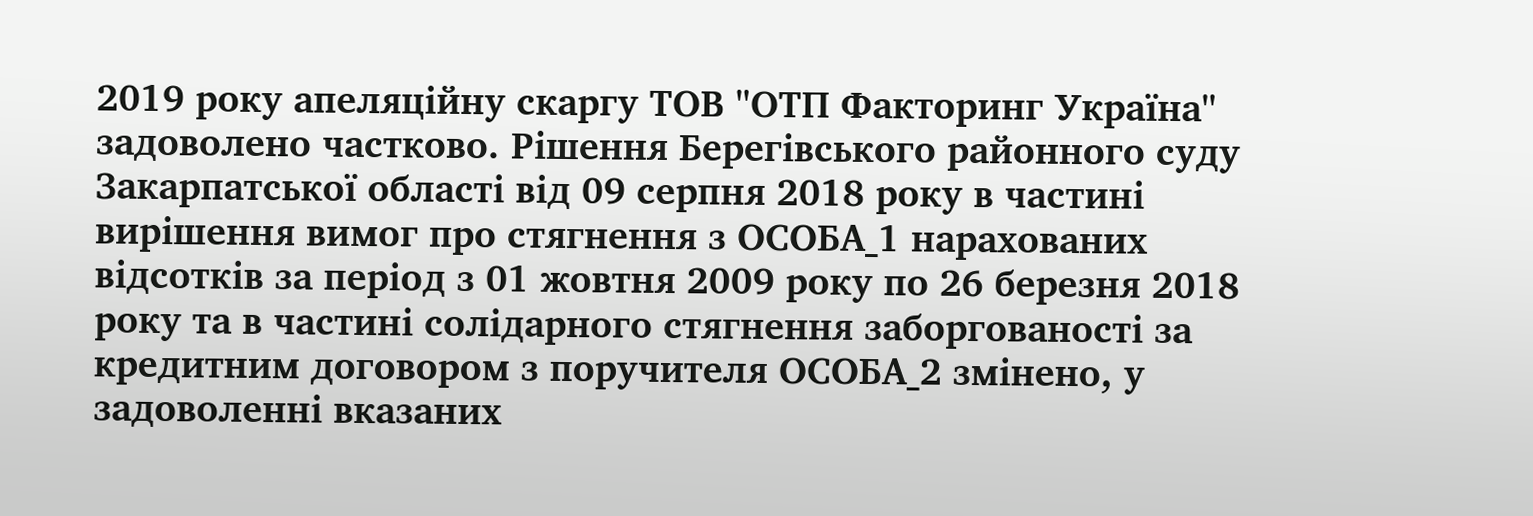2019 року апеляційну скаргу ТОВ "ОТП Факторинг Україна" задоволено частково. Рішення Берегівського районного суду Закарпатської області від 09 серпня 2018 року в частині вирішення вимог про стягнення з ОСОБА_1 нарахованих відсотків за період з 01 жовтня 2009 року по 26 березня 2018 року та в частині солідарного стягнення заборгованості за кредитним договором з поручителя ОСОБА_2 змінено, у задоволенні вказаних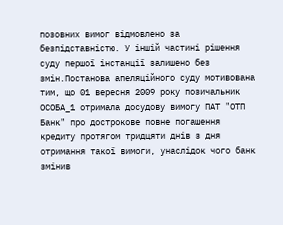позовних вимог відмовлено за безпідставністю. У іншій частині рішення суду першої інстанції залишено без змін.Постанова апеляційного суду мотивована тим, що 01 вересня 2009 року позичальник ОСОБА_1 отримала досудову вимогу ПАТ "ОТП Банк" про дострокове повне погашення кредиту протягом тридцяти днів з дня отримання такої вимоги, унаслідок чого банк змінив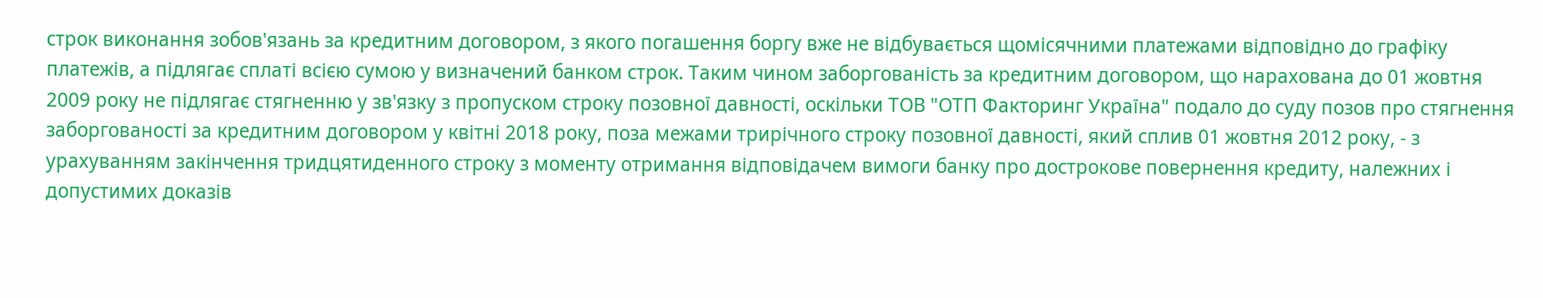строк виконання зобов'язань за кредитним договором, з якого погашення боргу вже не відбувається щомісячними платежами відповідно до графіку платежів, а підлягає сплаті всією сумою у визначений банком строк. Таким чином заборгованість за кредитним договором, що нарахована до 01 жовтня 2009 року не підлягає стягненню у зв'язку з пропуском строку позовної давності, оскільки ТОВ "ОТП Факторинг Україна" подало до суду позов про стягнення заборгованості за кредитним договором у квітні 2018 року, поза межами трирічного строку позовної давності, який сплив 01 жовтня 2012 року, - з урахуванням закінчення тридцятиденного строку з моменту отримання відповідачем вимоги банку про дострокове повернення кредиту, належних і допустимих доказів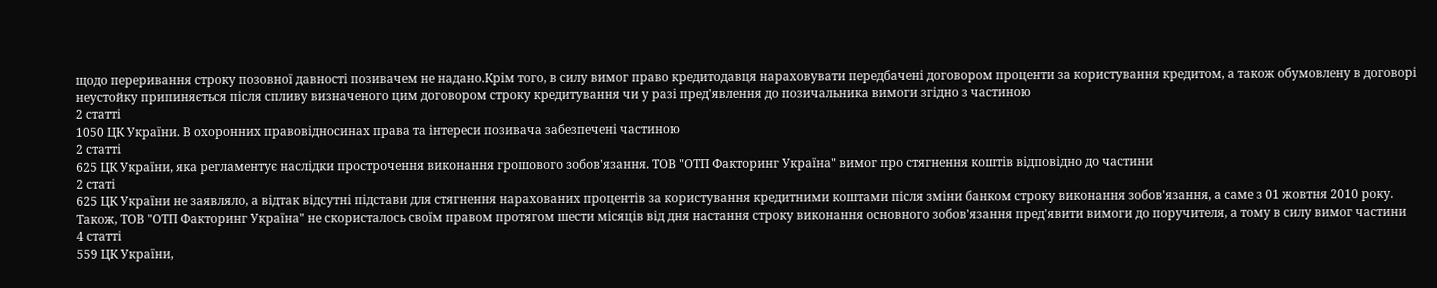щодо переривання строку позовної давності позивачем не надано.Крім того, в силу вимог право кредитодавця нараховувати передбачені договором проценти за користування кредитом, а також обумовлену в договорі неустойку припиняється після спливу визначеного цим договором строку кредитування чи у разі пред'явлення до позичальника вимоги згідно з частиною
2 статті
1050 ЦК України. В охоронних правовідносинах права та інтереси позивача забезпечені частиною
2 статті
625 ЦК України, яка регламентує наслідки прострочення виконання грошового зобов'язання. ТОВ "ОТП Факторинг Україна" вимог про стягнення коштів відповідно до частини
2 статі
625 ЦК України не заявляло, а відтак відсутні підстави для стягнення нарахованих процентів за користування кредитними коштами після зміни банком строку виконання зобов'язання, а саме з 01 жовтня 2010 року.
Також, ТОВ "ОТП Факторинг Україна" не скористалось своїм правом протягом шести місяців від дня настання строку виконання основного зобов'язання пред'явити вимоги до поручителя, а тому в силу вимог частини
4 статті
559 ЦК України,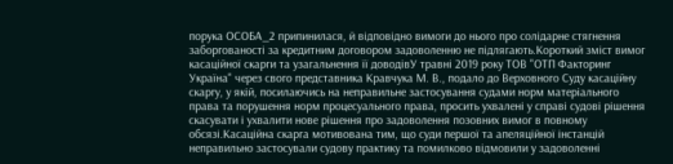порука ОСОБА_2 припинилася, й відповідно вимоги до нього про солідарне стягнення заборгованості за кредитним договором задоволенню не підлягають.Короткий зміст вимог касаційної скарги та узагальнення її доводівУ травні 2019 року ТОВ "ОТП Факторинг Україна" через свого представника Кравчука М. В., подало до Верховного Суду касаційну скаргу, у якій, посилаючись на неправильне застосування судами норм матеріального права та порушення норм процесуального права, просить ухвалені у справі судові рішення скасувати і ухвалити нове рішення про задоволення позовних вимог в повному обсязі.Касаційна скарга мотивована тим, що суди першої та апеляційної інстанцій неправильно застосували судову практику та помилково відмовили у задоволенні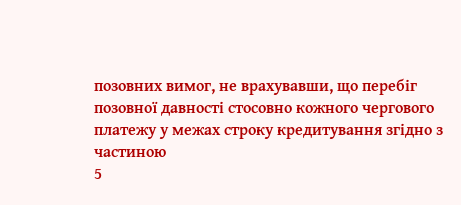позовних вимог, не врахувавши, що перебіг позовної давності стосовно кожного чергового платежу у межах строку кредитування згідно з частиною
5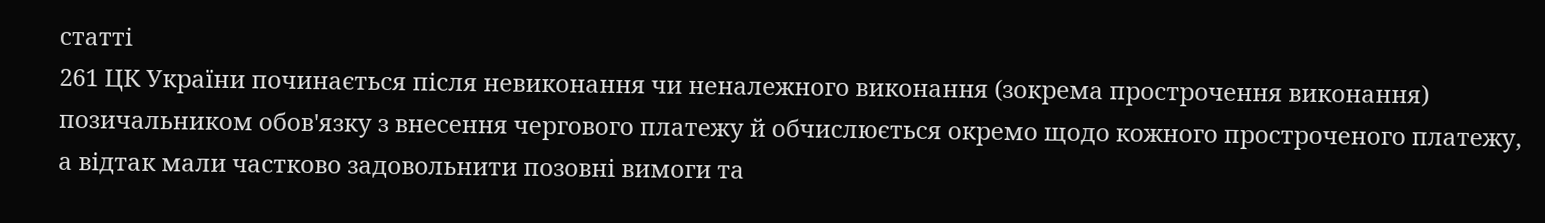статті
261 ЦК України починається після невиконання чи неналежного виконання (зокрема прострочення виконання) позичальником обов'язку з внесення чергового платежу й обчислюється окремо щодо кожного простроченого платежу, а відтак мали частково задовольнити позовні вимоги та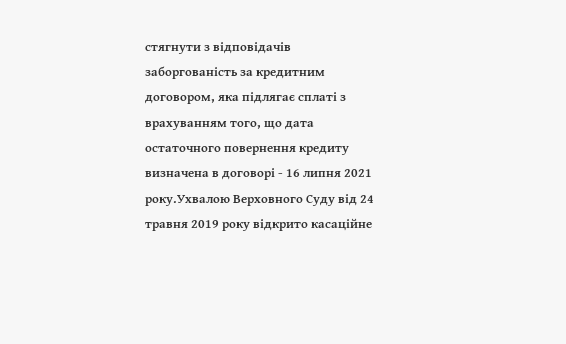стягнути з відповідачів заборгованість за кредитним договором, яка підлягає сплаті з врахуванням того, що дата остаточного повернення кредиту визначена в договорі - 16 липня 2021 року.Ухвалою Верховного Суду від 24 травня 2019 року відкрито касаційне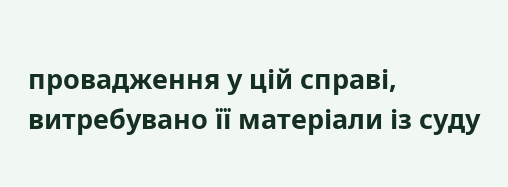провадження у цій справі, витребувано її матеріали із суду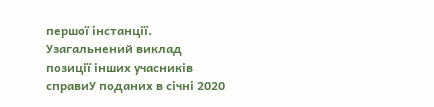першої інстанції.
Узагальнений виклад позиції інших учасників справиУ поданих в січні 2020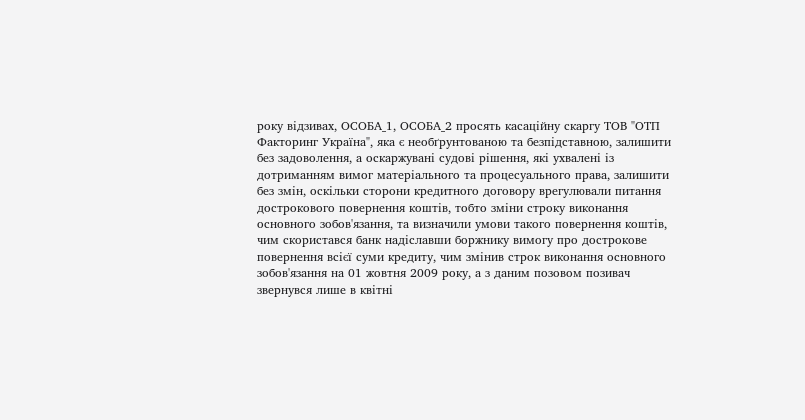року відзивах, ОСОБА_1, ОСОБА_2 просять касаційну скаргу ТОВ "ОТП Факторинг Україна", яка є необґрунтованою та безпідставною, залишити без задоволення, а оскаржувані судові рішення, які ухвалені із дотриманням вимог матеріального та процесуального права, залишити без змін, оскільки сторони кредитного договору врегулювали питання дострокового повернення коштів, тобто зміни строку виконання основного зобов'язання, та визначили умови такого повернення коштів, чим скористався банк надіславши боржнику вимогу про дострокове повернення всієї суми кредиту, чим змінив строк виконання основного зобов'язання на 01 жовтня 2009 року, а з даним позовом позивач звернувся лише в квітні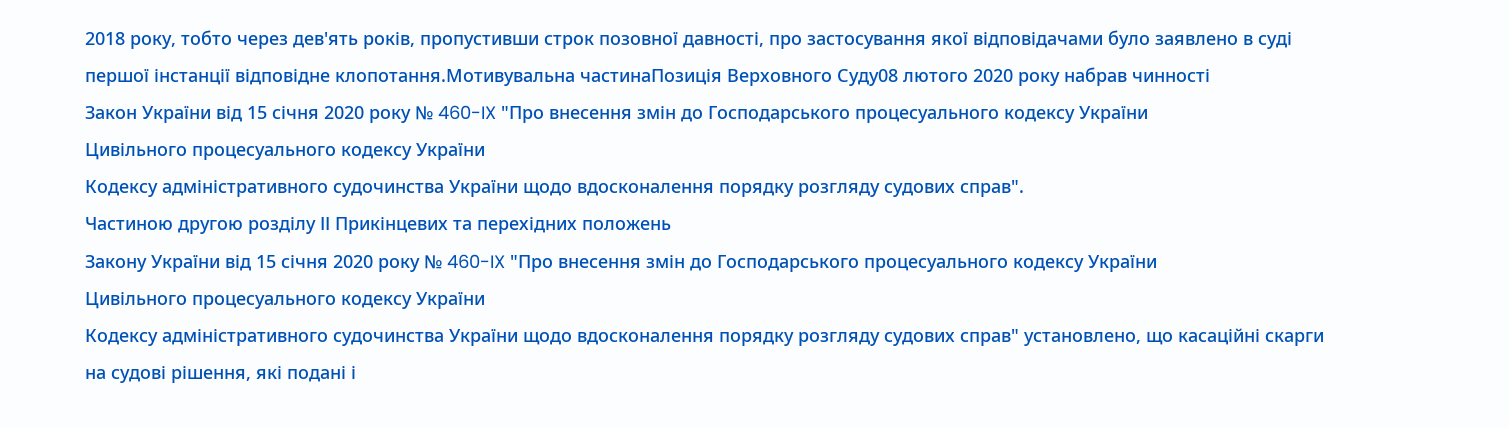2018 року, тобто через дев'ять років, пропустивши строк позовної давності, про застосування якої відповідачами було заявлено в суді першої інстанції відповідне клопотання.Мотивувальна частинаПозиція Верховного Суду08 лютого 2020 року набрав чинності
Закон України від 15 січня 2020 року № 460-IX "Про внесення змін до Господарського процесуального кодексу України
Цивільного процесуального кодексу України
Кодексу адміністративного судочинства України щодо вдосконалення порядку розгляду судових справ".
Частиною другою розділу ІІ Прикінцевих та перехідних положень
Закону України від 15 січня 2020 року № 460-IX "Про внесення змін до Господарського процесуального кодексу України
Цивільного процесуального кодексу України
Кодексу адміністративного судочинства України щодо вдосконалення порядку розгляду судових справ" установлено, що касаційні скарги на судові рішення, які подані і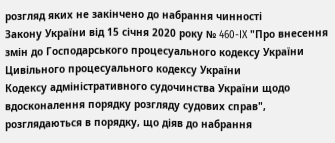розгляд яких не закінчено до набрання чинності
Закону України від 15 січня 2020 року № 460-IX "Про внесення змін до Господарського процесуального кодексу України
Цивільного процесуального кодексу України
Кодексу адміністративного судочинства України щодо вдосконалення порядку розгляду судових справ", розглядаються в порядку, що діяв до набрання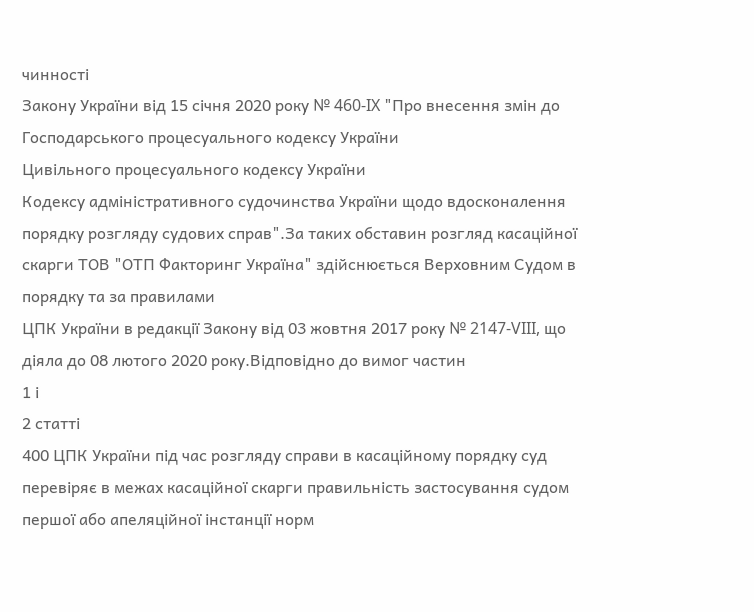чинності
Закону України від 15 січня 2020 року № 460-IX "Про внесення змін до Господарського процесуального кодексу України
Цивільного процесуального кодексу України
Кодексу адміністративного судочинства України щодо вдосконалення порядку розгляду судових справ".За таких обставин розгляд касаційної скарги ТОВ "ОТП Факторинг Україна" здійснюється Верховним Судом в порядку та за правилами
ЦПК України в редакції Закону від 03 жовтня 2017 року № 2147-VIII, що діяла до 08 лютого 2020 року.Відповідно до вимог частин
1 і
2 статті
400 ЦПК України під час розгляду справи в касаційному порядку суд перевіряє в межах касаційної скарги правильність застосування судом першої або апеляційної інстанції норм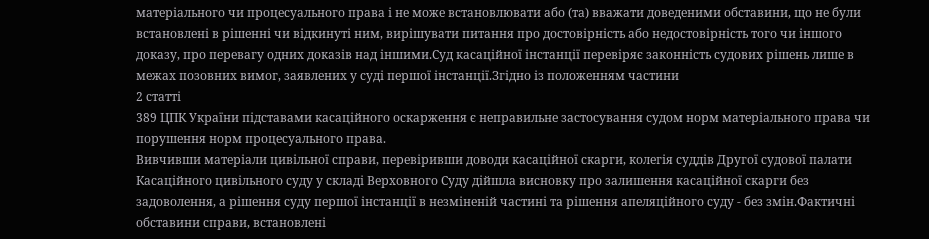матеріального чи процесуального права і не може встановлювати або (та) вважати доведеними обставини, що не були встановлені в рішенні чи відкинуті ним, вирішувати питання про достовірність або недостовірність того чи іншого доказу, про перевагу одних доказів над іншими.Суд касаційної інстанції перевіряє законність судових рішень лише в межах позовних вимог, заявлених у суді першої інстанції.Згідно із положенням частини
2 статті
389 ЦПК України підставами касаційного оскарження є неправильне застосування судом норм матеріального права чи порушення норм процесуального права.
Вивчивши матеріали цивільної справи, перевіривши доводи касаційної скарги, колегія суддів Другої судової палати Касаційного цивільного суду у складі Верховного Суду дійшла висновку про залишення касаційної скарги без задоволення, а рішення суду першої інстанції в незміненій частині та рішення апеляційного суду - без змін.Фактичні обставини справи, встановлені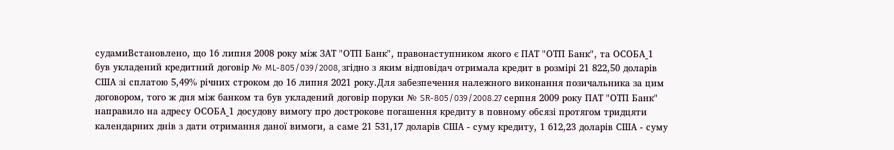судамиВстановлено, що 16 липня 2008 року між ЗАТ "ОТП Банк", правонаступником якого є ПАТ "ОТП Банк", та ОСОБА_1 був укладений кредитний договір № ML-805/039/2008, згідно з яким відповідач отримала кредит в розмірі 21 822,50 доларів США зі сплатою 5,49% річних строком до 16 липня 2021 року.Для забезпечення належного виконання позичальника за цим договором, того ж дня між банком та був укладений договір поруки № SR-805/039/2008.27 серпня 2009 року ПАТ "ОТП Банк" направило на адресу ОСОБА_1 досудову вимогу про дострокове погашення кредиту в повному обсязі протягом тридцяти календарних днів з дати отримання даної вимоги, а саме 21 531,17 доларів США - суму кредиту, 1 612,23 доларів США - суму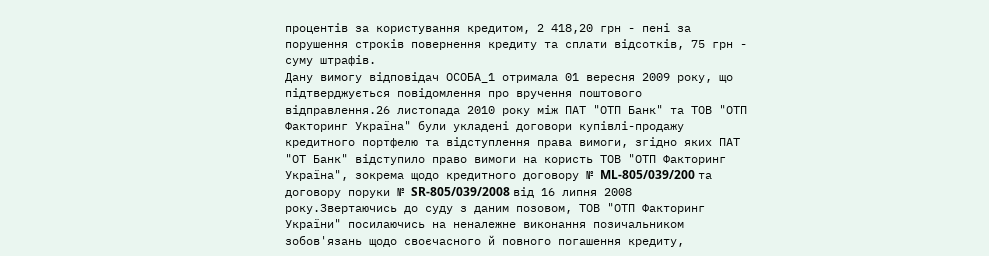процентів за користування кредитом, 2 418,20 грн - пені за порушення строків повернення кредиту та сплати відсотків, 75 грн - суму штрафів.
Дану вимогу відповідач ОСОБА_1 отримала 01 вересня 2009 року, що підтверджується повідомлення про вручення поштового відправлення.26 листопада 2010 року між ПАТ "ОТП Банк" та ТОВ "ОТП Факторинг Україна" були укладені договори купівлі-продажу кредитного портфелю та відступлення права вимоги, згідно яких ПАТ "ОТ Банк" відступило право вимоги на користь ТОВ "ОТП Факторинг Україна", зокрема щодо кредитного договору № ML-805/039/200 та договору поруки № SR-805/039/2008 від 16 липня 2008 року.Звертаючись до суду з даним позовом, ТОВ "ОТП Факторинг України" посилаючись на неналежне виконання позичальником зобов'язань щодо своєчасного й повного погашення кредиту,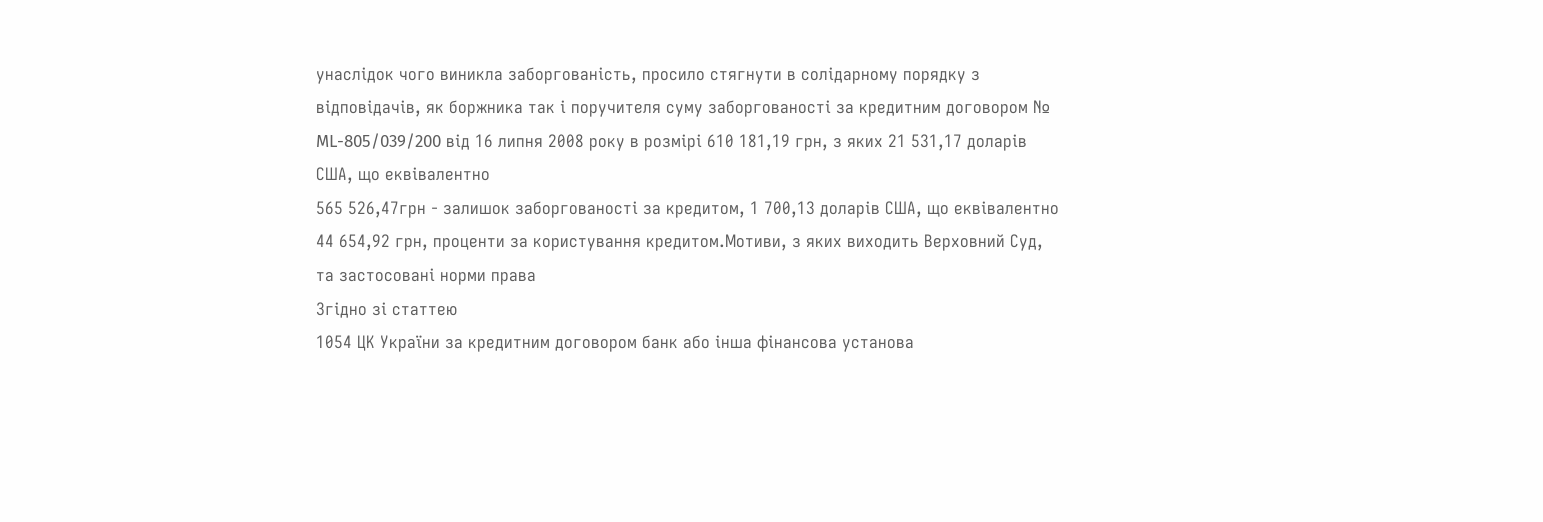унаслідок чого виникла заборгованість, просило стягнути в солідарному порядку з відповідачів, як боржника так і поручителя суму заборгованості за кредитним договором № ML-805/039/200 від 16 липня 2008 року в розмірі 610 181,19 грн, з яких 21 531,17 доларів США, що еквівалентно
565 526,47грн - залишок заборгованості за кредитом, 1 700,13 доларів США, що еквівалентно 44 654,92 грн, проценти за користування кредитом.Мотиви, з яких виходить Верховний Суд, та застосовані норми права
Згідно зі статтею
1054 ЦК України за кредитним договором банк або інша фінансова установа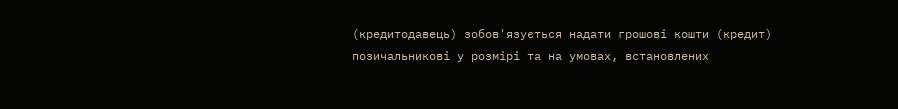(кредитодавець) зобов'язується надати грошові кошти (кредит) позичальникові у розмірі та на умовах, встановлених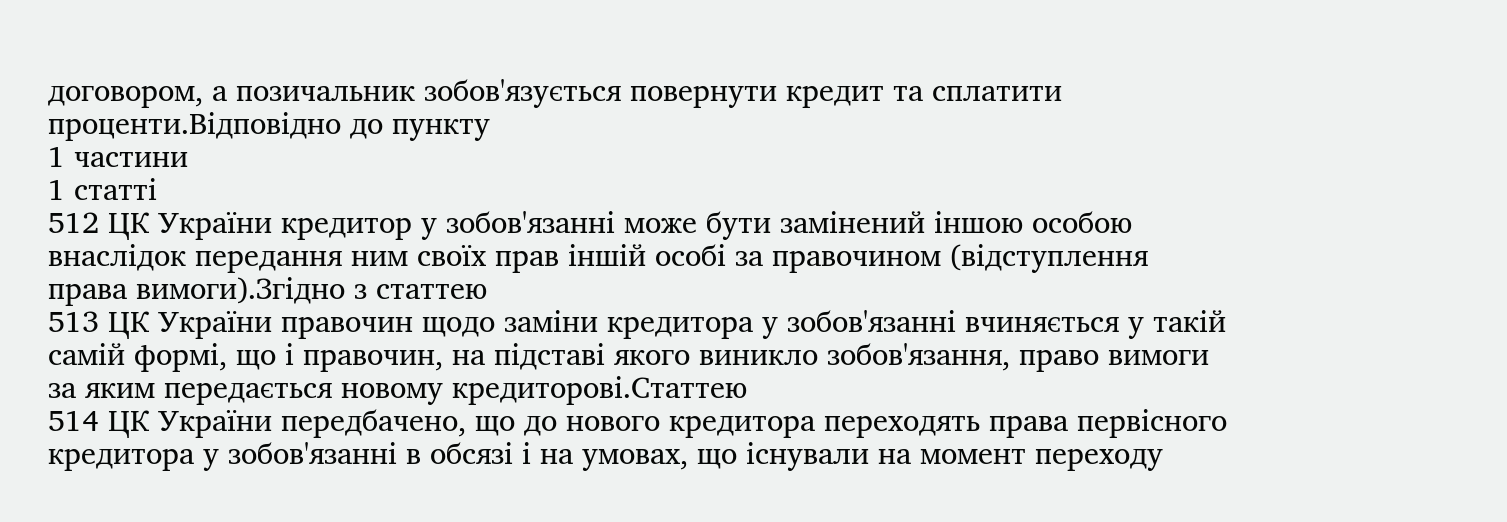договором, а позичальник зобов'язується повернути кредит та сплатити проценти.Відповідно до пункту
1 частини
1 статті
512 ЦК України кредитор у зобов'язанні може бути замінений іншою особою внаслідок передання ним своїх прав іншій особі за правочином (відступлення права вимоги).Згідно з статтею
513 ЦК України правочин щодо заміни кредитора у зобов'язанні вчиняється у такій самій формі, що і правочин, на підставі якого виникло зобов'язання, право вимоги за яким передається новому кредиторові.Статтею
514 ЦК України передбачено, що до нового кредитора переходять права первісного кредитора у зобов'язанні в обсязі і на умовах, що існували на момент переходу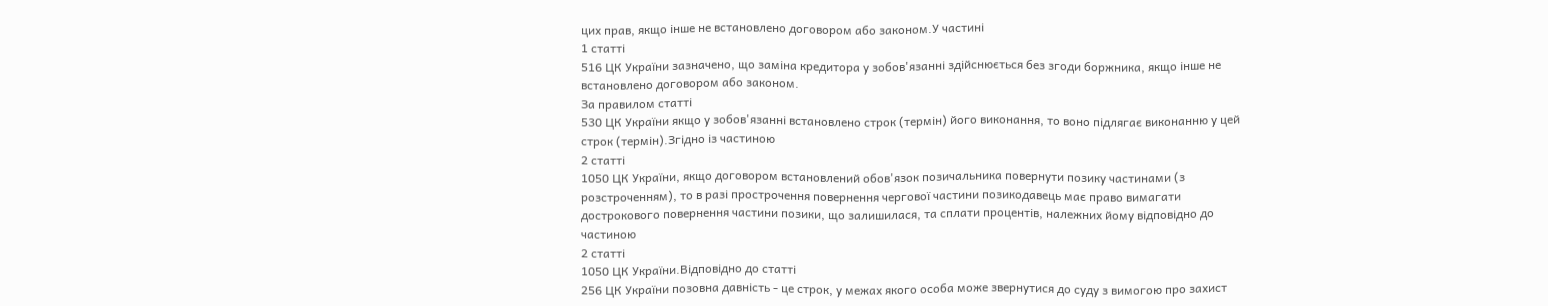цих прав, якщо інше не встановлено договором або законом.У частині
1 статті
516 ЦК України зазначено, що заміна кредитора у зобов'язанні здійснюється без згоди боржника, якщо інше не встановлено договором або законом.
За правилом статті
530 ЦК України якщо у зобов'язанні встановлено строк (термін) його виконання, то воно підлягає виконанню у цей строк (термін).Згідно із частиною
2 статті
1050 ЦК України, якщо договором встановлений обов'язок позичальника повернути позику частинами (з розстроченням), то в разі прострочення повернення чергової частини позикодавець має право вимагати дострокового повернення частини позики, що залишилася, та сплати процентів, належних йому відповідно до частиною
2 статті
1050 ЦК України.Відповідно до статті
256 ЦК України позовна давність - це строк, у межах якого особа може звернутися до суду з вимогою про захист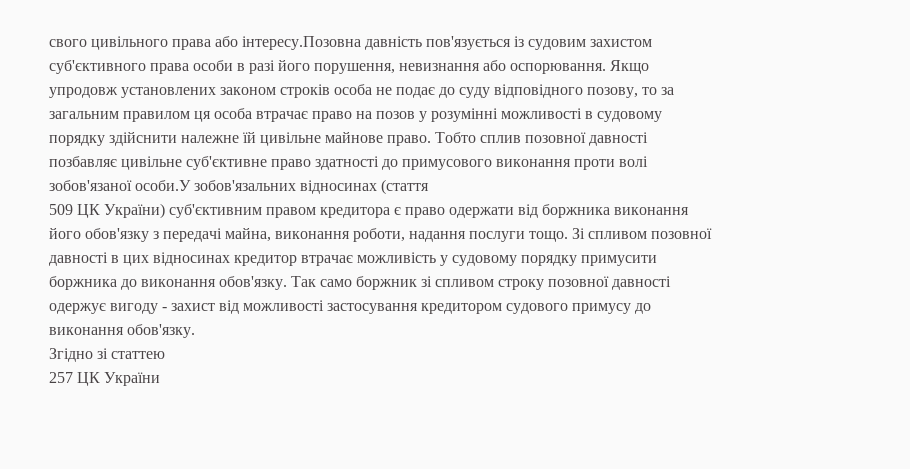свого цивільного права або інтересу.Позовна давність пов'язується із судовим захистом суб'єктивного права особи в разі його порушення, невизнання або оспорювання. Якщо упродовж установлених законом строків особа не подає до суду відповідного позову, то за загальним правилом ця особа втрачає право на позов у розумінні можливості в судовому порядку здійснити належне їй цивільне майнове право. Тобто сплив позовної давності позбавляє цивільне суб'єктивне право здатності до примусового виконання проти волі зобов'язаної особи.У зобов'язальних відносинах (стаття
509 ЦК України) суб'єктивним правом кредитора є право одержати від боржника виконання його обов'язку з передачі майна, виконання роботи, надання послуги тощо. Зі спливом позовної давності в цих відносинах кредитор втрачає можливість у судовому порядку примусити боржника до виконання обов'язку. Так само боржник зі спливом строку позовної давності одержує вигоду - захист від можливості застосування кредитором судового примусу до виконання обов'язку.
Згідно зі статтею
257 ЦК України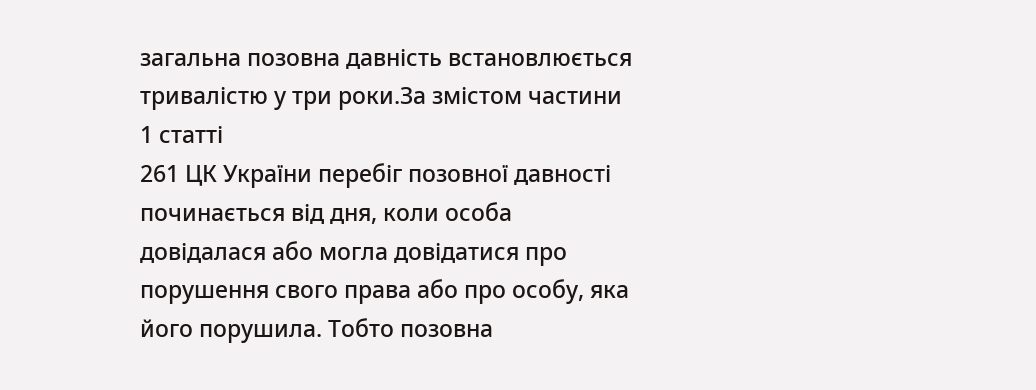загальна позовна давність встановлюється тривалістю у три роки.За змістом частини
1 статті
261 ЦК України перебіг позовної давності починається від дня, коли особа довідалася або могла довідатися про порушення свого права або про особу, яка його порушила. Тобто позовна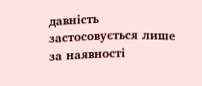давність застосовується лише за наявності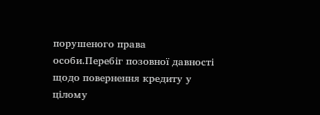порушеного права особи.Перебіг позовної давності щодо повернення кредиту у цілому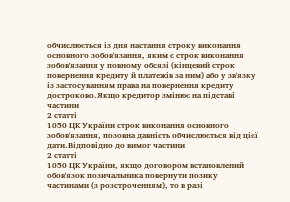обчислюється із дня настання строку виконання основного зобов'язання, яким є строк виконання зобов'язання у повному обсязі (кінцевий строк повернення кредиту й платежів за ним) або у зв'язку із застосуванням права на повернення кредиту достроково.Якщо кредитор змінює на підставі частини
2 статті
1050 ЦК України строк виконання основного зобов'язання, позовна давність обчислюється від цієї дати.Відповідно до вимог частини
2 статті
1050 ЦК України, якщо договором встановлений обов'язок позичальника повернути позику частинами (з розстроченням), то в разі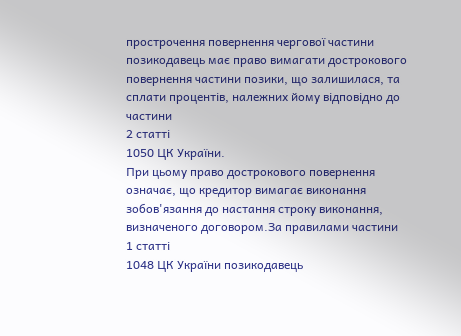прострочення повернення чергової частини позикодавець має право вимагати дострокового повернення частини позики, що залишилася, та сплати процентів, належних йому відповідно до частини
2 статті
1050 ЦК України.
При цьому право дострокового повернення означає, що кредитор вимагає виконання зобов'язання до настання строку виконання, визначеного договором.За правилами частини
1 статті
1048 ЦК України позикодавець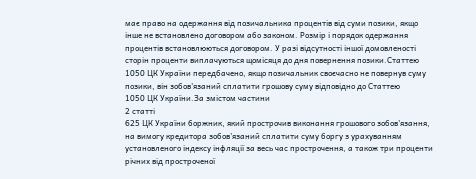має право на одержання від позичальника процентів від суми позики, якщо інше не встановлено договором або законом. Розмір і порядок одержання процентів встановлюються договором. У разі відсутності іншої домовленості сторін проценти виплачуються щомісяця до дня повернення позики.Статтею
1050 ЦК України передбачено, якщо позичальник своєчасно не повернув суму позики, він зобов'язаний сплатити грошову суму відповідно до Статтею
1050 ЦК України.За змістом частини
2 статті
625 ЦК України боржник, який прострочив виконання грошового зобов'язання, на вимогу кредитора зобов'язаний сплатити суму боргу з урахуванням установленого індексу інфляції за весь час прострочення, а також три проценти річних від простроченої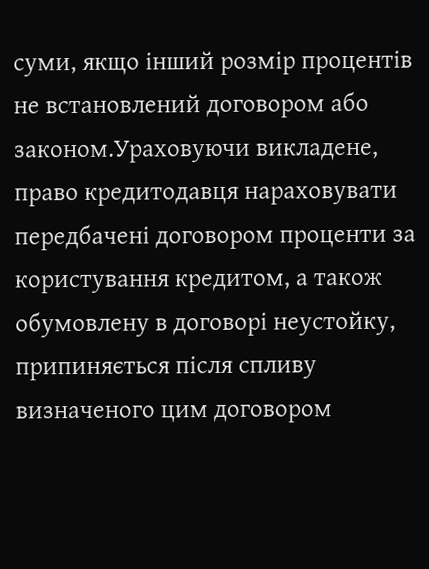суми, якщо інший розмір процентів не встановлений договором або законом.Ураховуючи викладене, право кредитодавця нараховувати передбачені договором проценти за користування кредитом, а також обумовлену в договорі неустойку, припиняється після спливу визначеного цим договором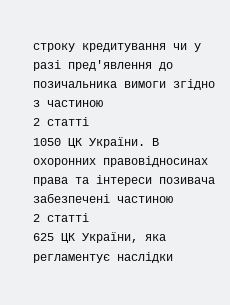строку кредитування чи у разі пред'явлення до позичальника вимоги згідно з частиною
2 статті
1050 ЦК України. В охоронних правовідносинах права та інтереси позивача забезпечені частиною
2 статті
625 ЦК України, яка регламентує наслідки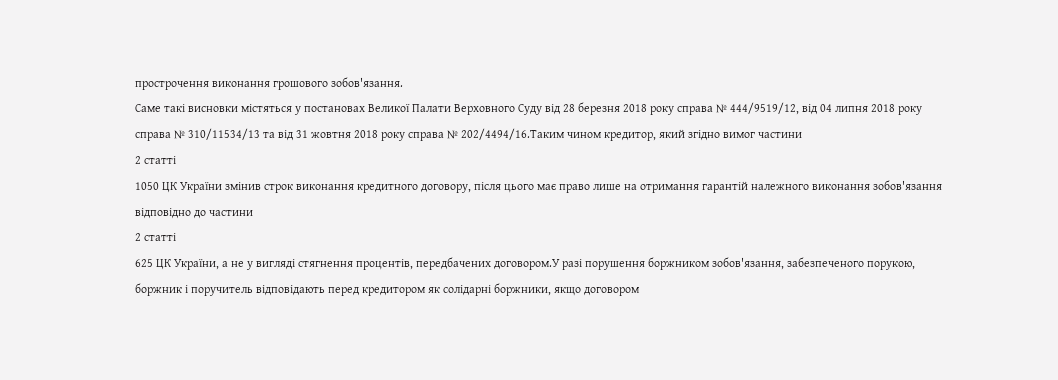прострочення виконання грошового зобов'язання.
Саме такі висновки містяться у постановах Великої Палати Верховного Суду від 28 березня 2018 року справа № 444/9519/12, від 04 липня 2018 року справа № 310/11534/13 та від 31 жовтня 2018 року справа № 202/4494/16.Таким чином кредитор, який згідно вимог частини
2 статті
1050 ЦК України змінив строк виконання кредитного договору, після цього має право лише на отримання гарантій належного виконання зобов'язання відповідно до частини
2 статті
625 ЦК України, а не у вигляді стягнення процентів, передбачених договором.У разі порушення боржником зобов'язання, забезпеченого порукою, боржник і поручитель відповідають перед кредитором як солідарні боржники, якщо договором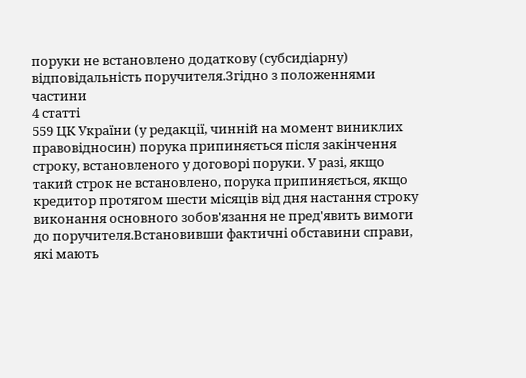поруки не встановлено додаткову (субсидіарну) відповідальність поручителя.Згідно з положеннями частини
4 статті
559 ЦК України (у редакції, чинній на момент виниклих правовідносин) порука припиняється після закінчення строку, встановленого у договорі поруки. У разі, якщо такий строк не встановлено, порука припиняється, якщо кредитор протягом шести місяців від дня настання строку виконання основного зобов'язання не пред'явить вимоги до поручителя.Встановивши фактичні обставини справи, які мають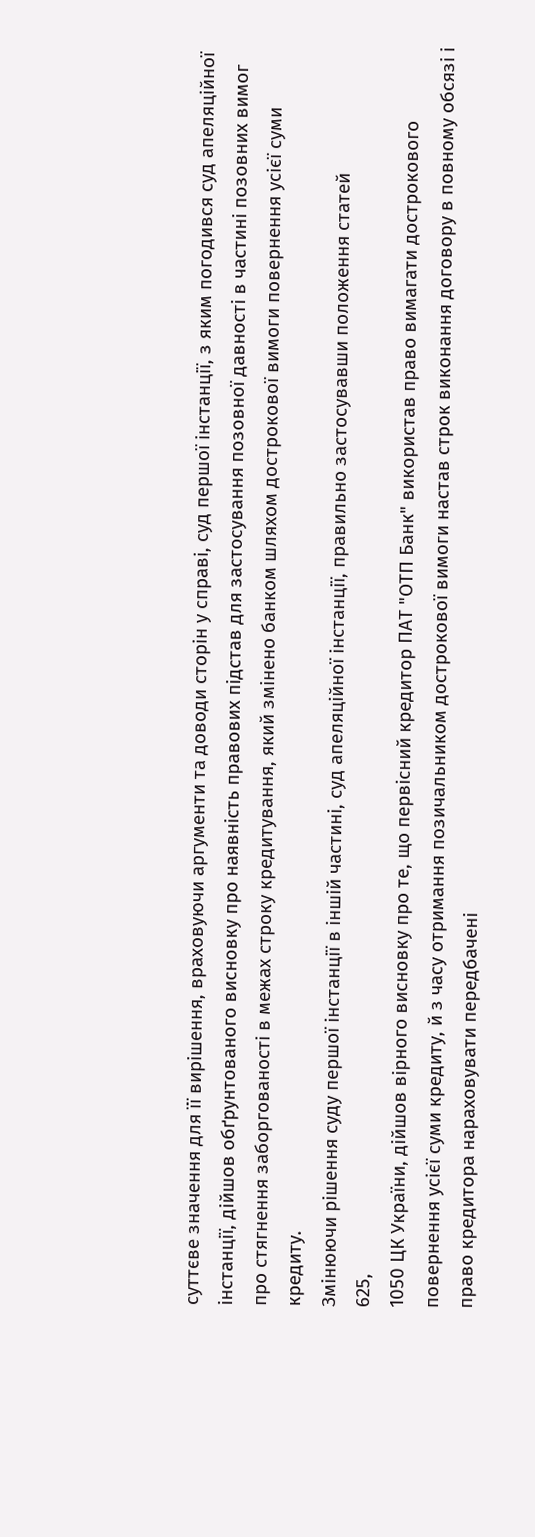суттєве значення для її вирішення, враховуючи аргументи та доводи сторін у справі, суд першої інстанції, з яким погодився суд апеляційної інстанції, дійшов обґрунтованого висновку про наявність правових підстав для застосування позовної давності в частині позовних вимог про стягнення заборгованості в межах строку кредитування, який змінено банком шляхом дострокової вимоги повернення усієї суми кредиту.
Змінюючи рішення суду першої інстанції в іншій частині, суд апеляційної інстанції, правильно застосувавши положення статей
625,
1050 ЦК України, дійшов вірного висновку про те, що первісний кредитор ПАТ "ОТП Банк" використав право вимагати дострокового повернення усієї суми кредиту, й з часу отримання позичальником дострокової вимоги настав строк виконання договору в повному обсязі і право кредитора нараховувати передбачені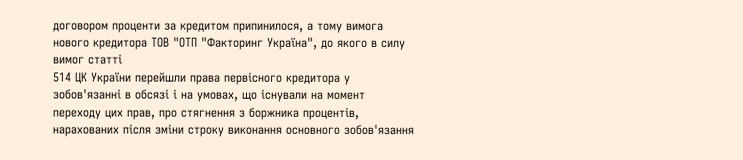договором проценти за кредитом припинилося, а тому вимога нового кредитора ТОВ "ОТП "Факторинг Україна", до якого в силу вимог статті
514 ЦК України перейшли права первісного кредитора у зобов'язанні в обсязі і на умовах, що існували на момент переходу цих прав, про стягнення з боржника процентів, нарахованих після зміни строку виконання основного зобов'язання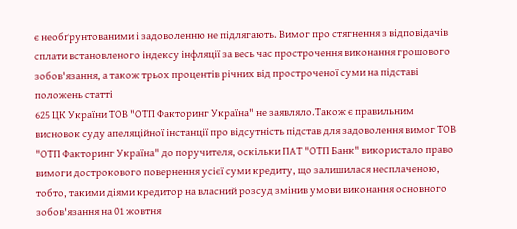є необґрунтованими і задоволенню не підлягають. Вимог про стягнення з відповідачів сплати встановленого індексу інфляції за весь час прострочення виконання грошового зобов'язання, а також трьох процентів річних від простроченої суми на підставі положень статті
625 ЦК України ТОВ "ОТП Факторинг Україна" не заявляло.Також є правильним висновок суду апеляційної інстанції про відсутність підстав для задоволення вимог ТОВ "ОТП Факторинг Україна" до поручителя, оскільки ПАТ "ОТП Банк" використало право вимоги дострокового повернення усієї суми кредиту, що залишилася несплаченою, тобто, такими діями кредитор на власний розсуд змінив умови виконання основного зобов'язання на 01 жовтня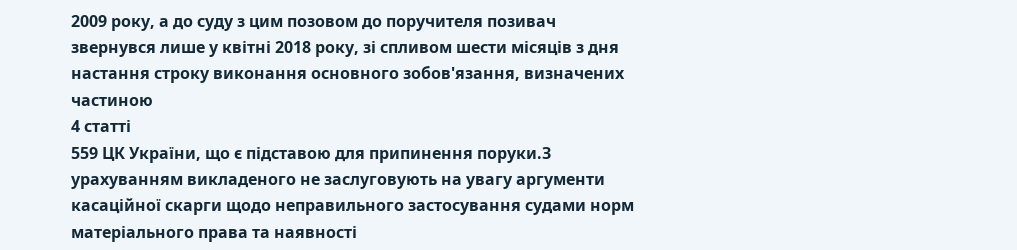2009 року, а до суду з цим позовом до поручителя позивач звернувся лише у квітні 2018 року, зі спливом шести місяців з дня настання строку виконання основного зобов'язання, визначених частиною
4 статті
559 ЦК України, що є підставою для припинення поруки.З урахуванням викладеного не заслуговують на увагу аргументи касаційної скарги щодо неправильного застосування судами норм матеріального права та наявності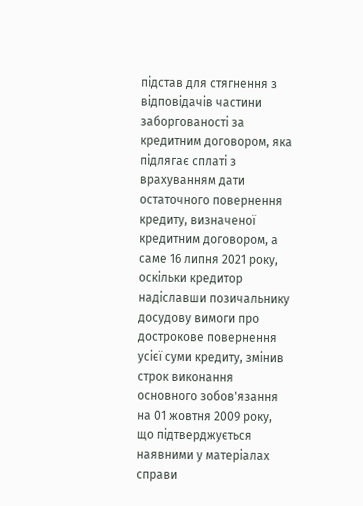підстав для стягнення з відповідачів частини заборгованості за кредитним договором, яка підлягає сплаті з врахуванням дати остаточного повернення кредиту, визначеної кредитним договором, а саме 16 липня 2021 року, оскільки кредитор надіславши позичальнику досудову вимоги про дострокове повернення усієї суми кредиту, змінив строк виконання основного зобов'язання на 01 жовтня 2009 року, що підтверджується наявними у матеріалах справи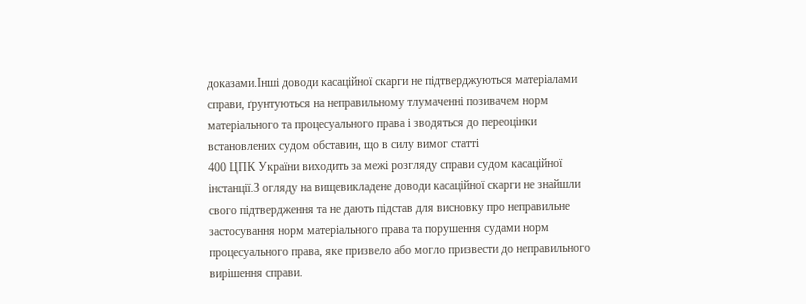доказами.Інші доводи касаційної скарги не підтверджуються матеріалами справи, ґрунтуються на неправильному тлумаченні позивачем норм матеріального та процесуального права і зводяться до переоцінки встановлених судом обставин, що в силу вимог статті
400 ЦПК України виходить за межі розгляду справи судом касаційної інстанції.З огляду на вищевикладене доводи касаційної скарги не знайшли свого підтвердження та не дають підстав для висновку про неправильне застосування норм матеріального права та порушення судами норм процесуального права, яке призвело або могло призвести до неправильного вирішення справи.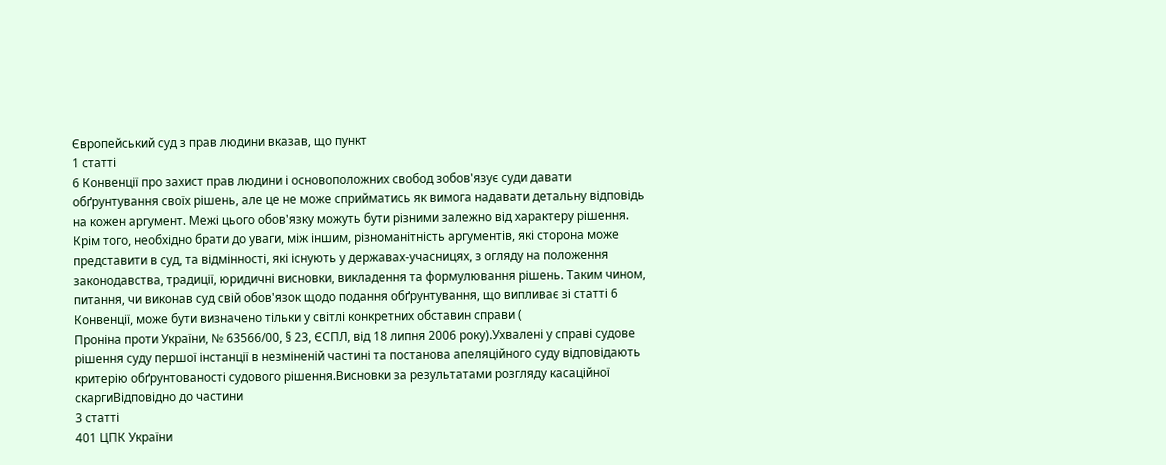Європейський суд з прав людини вказав, що пункт
1 статті
6 Конвенції про захист прав людини і основоположних свобод зобов'язує суди давати обґрунтування своїх рішень, але це не може сприйматись як вимога надавати детальну відповідь на кожен аргумент. Межі цього обов'язку можуть бути різними залежно від характеру рішення. Крім того, необхідно брати до уваги, між іншим, різноманітність аргументів, які сторона може представити в суд, та відмінності, які існують у державах-учасницях, з огляду на положення законодавства, традиції, юридичні висновки, викладення та формулювання рішень. Таким чином, питання, чи виконав суд свій обов'язок щодо подання обґрунтування, що випливає зі статті 6 Конвенції, може бути визначено тільки у світлі конкретних обставин справи (
Проніна проти України, № 63566/00, § 23, ЄСПЛ, від 18 липня 2006 року).Ухвалені у справі судове рішення суду першої інстанції в незміненій частині та постанова апеляційного суду відповідають критерію обґрунтованості судового рішення.Висновки за результатами розгляду касаційної скаргиВідповідно до частини
3 статті
401 ЦПК України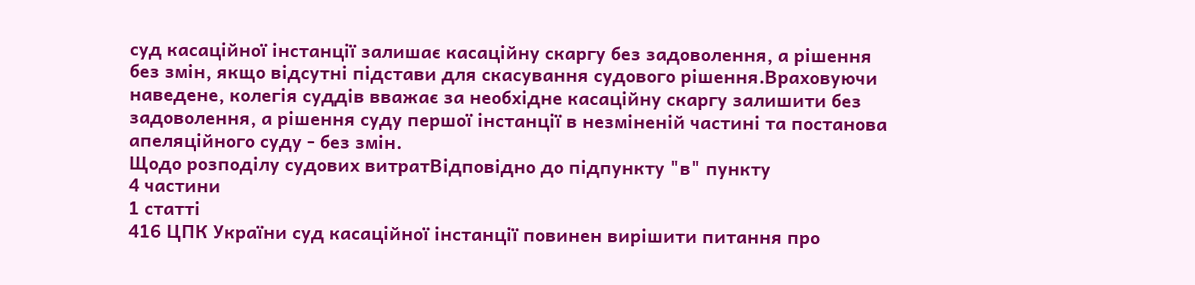суд касаційної інстанції залишає касаційну скаргу без задоволення, а рішення без змін, якщо відсутні підстави для скасування судового рішення.Враховуючи наведене, колегія суддів вважає за необхідне касаційну скаргу залишити без задоволення, а рішення суду першої інстанції в незміненій частині та постанова апеляційного суду - без змін.
Щодо розподілу судових витратВідповідно до підпункту "в" пункту
4 частини
1 статті
416 ЦПК України суд касаційної інстанції повинен вирішити питання про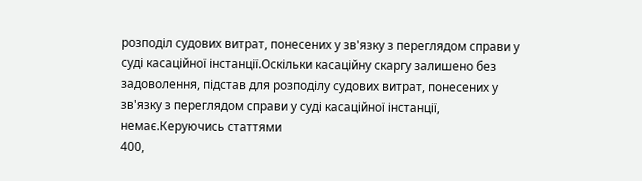розподіл судових витрат, понесених у зв'язку з переглядом справи у суді касаційної інстанції.Оскільки касаційну скаргу залишено без задоволення, підстав для розподілу судових витрат, понесених у зв'язку з переглядом справи у суді касаційної інстанції, немає.Керуючись статтями
400,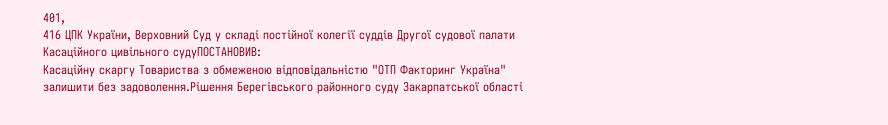401,
416 ЦПК України, Верховний Суд у складі постійної колегії суддів Другої судової палати Касаційного цивільного судуПОСТАНОВИВ:
Касаційну скаргу Товариства з обмеженою відповідальністю "ОТП Факторинг Україна" залишити без задоволення.Рішення Берегівського районного суду Закарпатської області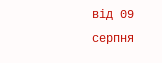від 09 серпня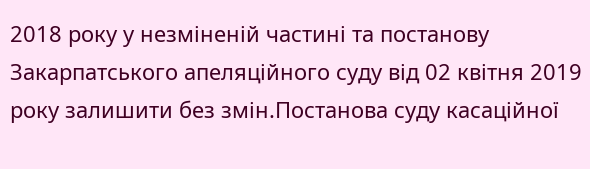2018 року у незміненій частині та постанову Закарпатського апеляційного суду від 02 квітня 2019 року залишити без змін.Постанова суду касаційної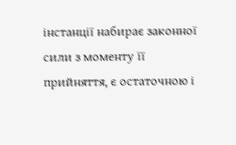інстанції набирає законної сили з моменту її прийняття, є остаточною і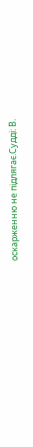оскарженню не підлягає.Судді: В.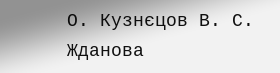О. Кузнєцов В. С. Жданова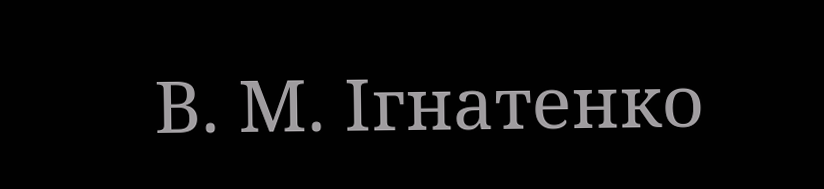В. М. Ігнатенко